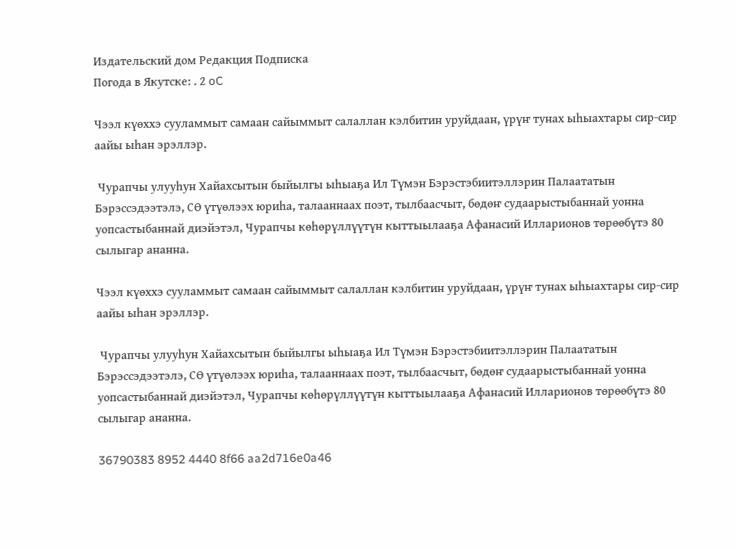Издательский дом Редакция Подписка
Погода в Якутске: . 2 oC

Чээл күөххэ сууламмыт самаан сайыммыт салаллан кэлбитин уруйдаан, үрүҥ тунах ыһыахтары сир-сир аайы ыһан эрэллэр.

 Чурапчы улууһун Хайахсытын быйылгы ыһыаҕа Ил Түмэн Бэрэстэбиитэллэрин Палаататын Бэрэссэдээтэлэ, СӨ үтүөлээх юриһа, талааннаах поэт, тылбаасчыт, бөдөҥ судаарыстыбаннай уонна уопсастыбаннай диэйэтэл, Чурапчы көһөрүллүүтүн кыттыылааҕа Афанасий Илларионов төрөөбүтэ 80 сылыгар ананна.

Чээл күөххэ сууламмыт самаан сайыммыт салаллан кэлбитин уруйдаан, үрүҥ тунах ыһыахтары сир-сир аайы ыһан эрэллэр.

 Чурапчы улууһун Хайахсытын быйылгы ыһыаҕа Ил Түмэн Бэрэстэбиитэллэрин Палаататын Бэрэссэдээтэлэ, СӨ үтүөлээх юриһа, талааннаах поэт, тылбаасчыт, бөдөҥ судаарыстыбаннай уонна уопсастыбаннай диэйэтэл, Чурапчы көһөрүллүүтүн кыттыылааҕа Афанасий Илларионов төрөөбүтэ 80 сылыгар ананна.

36790383 8952 4440 8f66 aa2d716e0a46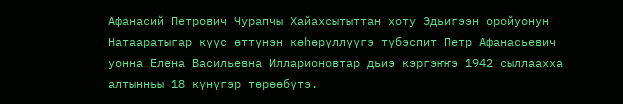Афанасий Петрович Чурапчы Хайахсытыттан хоту Эдьигээн оройуонун Натааратыгар күүс өттүнэн көһөрүллүүгэ түбэспит Петр Афанасьевич уонна Елена Васильевна Илларионовтар дьиэ кэргэҥҥэ 1942 сыллаахха алтынньы 18 күнүгэр төрөөбүтэ.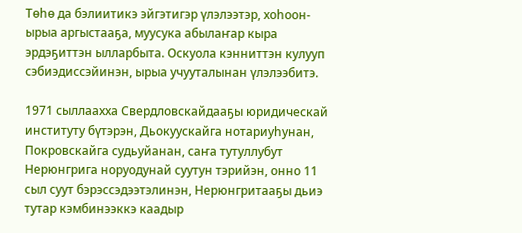Төһө да бэлиитикэ эйгэтигэр үлэлээтэр, хоһоон-ырыа аргыстааҕа, муусука абылаҥар кыра эрдэҕиттэн ылларбыта. Оскуола кэнниттэн кулууп сэбиэдиссэйинэн, ырыа учууталынан үлэлээбитэ.

1971 сыллаахха Свердловскайдааҕы юридическай институту бүтэрэн, Дьокуускайга нотариуһунан, Покровскайга судьуйанан, саҥа тутуллубут Нерюнгрига норуодунай суутун тэрийэн, онно 11 сыл суут бэрэссэдээтэлинэн, Нерюнгритааҕы дьиэ тутар кэмбинээккэ каадыр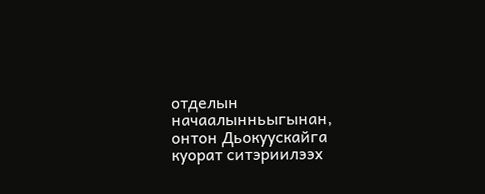отделын начаалынньыгынан, онтон Дьокуускайга куорат ситэриилээх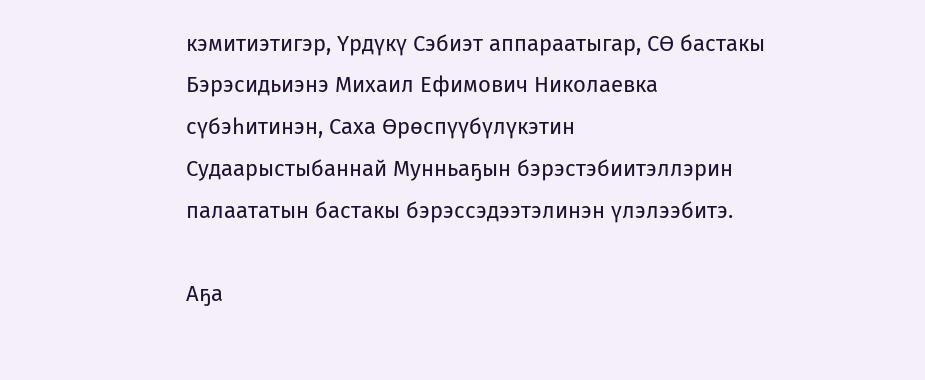кэмитиэтигэр, Үрдүкү Сэбиэт аппараатыгар, СӨ бастакы Бэрэсидьиэнэ Михаил Ефимович Николаевка сүбэһитинэн, Саха Өрөспүүбүлүкэтин Судаарыстыбаннай Мунньаҕын бэрэстэбиитэллэрин палаататын бастакы бэрэссэдээтэлинэн үлэлээбитэ.

Аҕа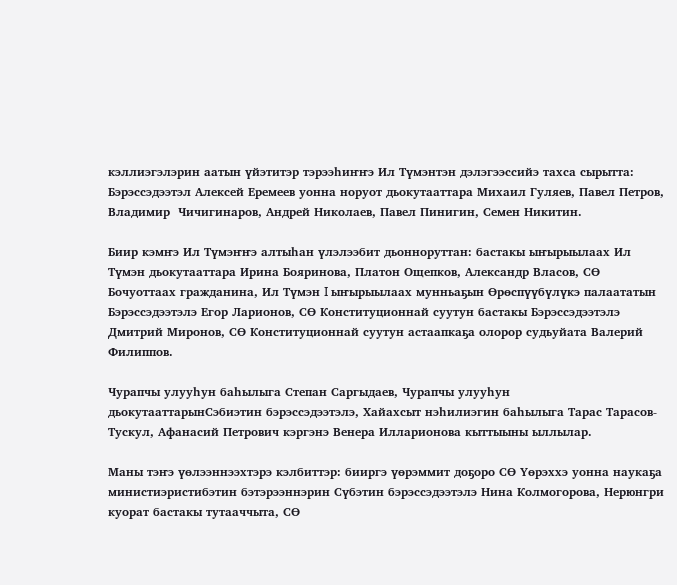кэллиэгэлэрин аатын үйэтитэр тэрээһиҥҥэ Ил Түмэнтэн дэлэгээссийэ тахса сырытта: Бэрэссэдээтэл Алексей Еремеев уонна норуот дьокутааттара Михаил Гуляев, Павел Петров, Владимир  Чичигинаров, Андрей Николаев, Павел Пинигин, Семен Никитин.

Биир кэмҥэ Ил Түмэҥҥэ алтыһан үлэлээбит дьонноруттан: бастакы ыҥырыылаах Ил Түмэн дьокутааттара Ирина Бояринова, Платон Ощепков, Александр Власов, СӨ Бочуоттаах гражданина, Ил Түмэн I ыҥырыылаах мунньаҕын Өрөспүүбүлүкэ палаататын Бэрэссэдээтэлэ Егор Ларионов, СӨ Конституционнай суутун бастакы Бэрэссэдээтэлэ Дмитрий Миронов, СӨ Конституционнай суутун астаапкаҕа олорор судьуйата Валерий Филиппов.

Чурапчы улууһун баһылыга Степан Саргыдаев, Чурапчы улууһун дьокутааттарынСэбиэтин бэрэссэдээтэлэ, Хайахсыт нэһилиэгин баһылыга Тарас Тарасов-Тускул, Афанасий Петрович кэргэнэ Венера Илларионова кыттыыны ыллылар.

Маны тэҥэ үөлээннээхтэрэ кэлбиттэр: бииргэ үөрэммит доҕоро СӨ Үөрэххэ уонна наукаҕа министиэристибэтин бэтэрээннэрин Сүбэтин бэрэссэдээтэлэ Нина Колмогорова, Нерюнгри куорат бастакы тутааччыта, СӨ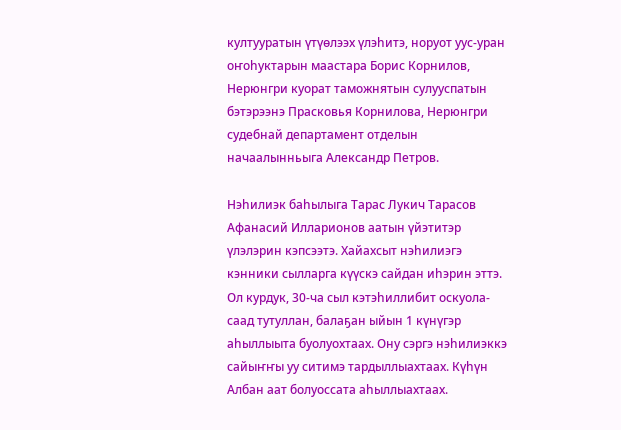култууратын үтүөлээх үлэһитэ, норуот уус-уран оҥоһуктарын маастара Борис Корнилов, Нерюнгри куорат таможнятын сулууспатын бэтэрээнэ Прасковья Корнилова, Нерюнгри судебнай департамент отделын начаалынньыга Александр Петров.

Нэһилиэк баһылыга Тарас Лукич Тарасов Афанасий Илларионов аатын үйэтитэр үлэлэрин кэпсээтэ. Хайахсыт нэһилиэгэ кэнники сылларга күүскэ сайдан иһэрин эттэ. Ол курдук, 30-ча сыл кэтэһиллибит оскуола-саад тутуллан, балаҕан ыйын 1 күнүгэр аһыллыыта буолуохтаах. Ону сэргэ нэһилиэккэ сайыҥҥы уу ситимэ тардыллыахтаах. Күһүн Албан аат болуоссата аһыллыахтаах.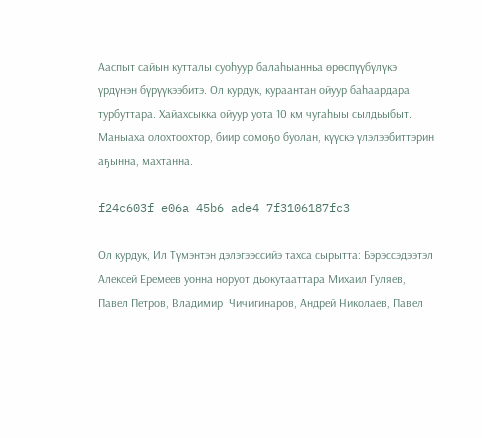Ааспыт сайын кутталы суоһуур балаһыанньа өрөспүүбүлүкэ үрдүнэн бүрүүкээбитэ. Ол курдук, кураантан ойуур баһаардара турбуттара. Хайахсыкка ойуур уота 10 км чугаһыы сылдьыбыт. Маныаха олохтоохтор, биир сомоҕо буолан, күүскэ үлэлээбиттэрин аҕынна, махтанна.

f24c603f e06a 45b6 ade4 7f3106187fc3

Ол курдук, Ил Түмэнтэн дэлэгээссийэ тахса сырытта: Бэрэссэдээтэл Алексей Еремеев уонна норуот дьокутааттара Михаил Гуляев, Павел Петров, Владимир  Чичигинаров, Андрей Николаев, Павел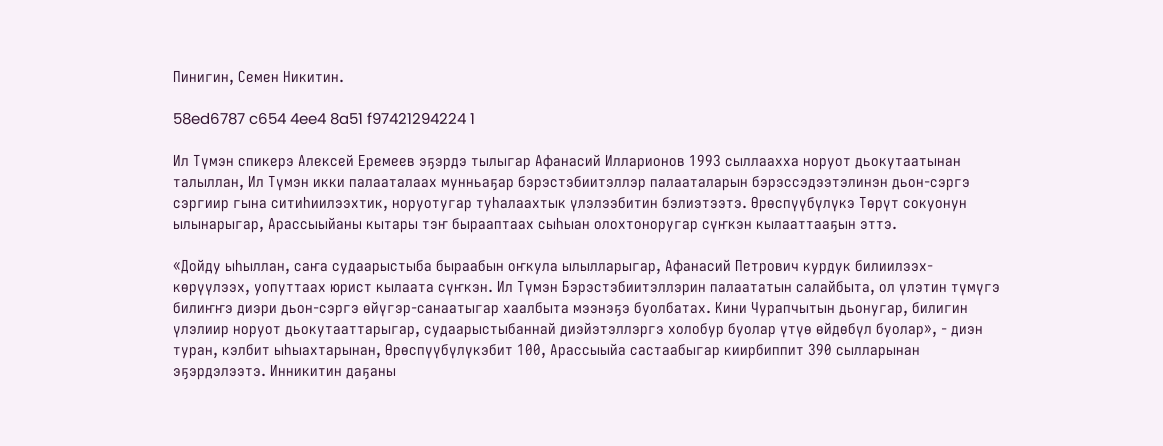Пинигин, Семен Никитин.

58ed6787 c654 4ee4 8a51 f97421294224 1

Ил Түмэн спикерэ Алексей Еремеев эҕэрдэ тылыгар Афанасий Илларионов 1993 сыллаахха норуот дьокутаатынан талыллан, Ил Түмэн икки палааталаах мунньаҕар бэрэстэбиитэллэр палааталарын бэрэссэдээтэлинэн дьон-сэргэ сэргиир гына ситиһиилээхтик, норуотугар туһалаахтык үлэлээбитин бэлиэтээтэ. Өрөспүүбүлүкэ Төрүт сокуонун ылынарыгар, Арассыыйаны кытары тэҥ бырааптаах сыһыан олохтоноругар сүҥкэн кылааттааҕын эттэ.

«Дойду ыһыллан, саҥа судаарыстыба быраабын оҥкула ылылларыгар, Афанасий Петрович курдук билиилээх-көрүүлээх, уопуттаах юрист кылаата сүҥкэн. Ил Түмэн Бэрэстэбиитэллэрин палаататын салайбыта, ол үлэтин түмүгэ билиҥҥэ диэри дьон-сэргэ өйүгэр-санаатыгар хаалбыта мээнэҕэ буолбатах. Кини Чурапчытын дьонугар, билигин үлэлиир норуот дьокутааттарыгар, судаарыстыбаннай диэйэтэллэргэ холобур буолар үтүө өйдөбүл буолар», - диэн туран, кэлбит ыһыахтарынан, Өрөспүүбүлүкэбит 100, Арассыыйа састаабыгар киирбиппит 390 сылларынан эҕэрдэлээтэ. Инникитин даҕаны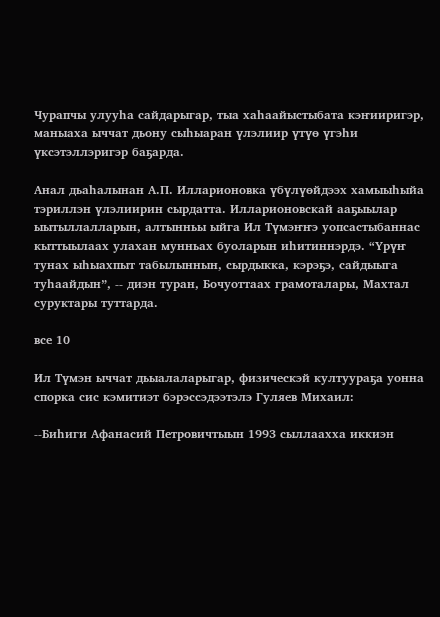Чурапчы улууһа сайдарыгар, тыа хаһаайыстыбата кэҥииригэр, маныаха ыччат дьону сыһыаран үлэлиир үтүө үгэһи үксэтэллэригэр баҕарда.

Анал дьаһалынан А.П. Илларионовка үбүлүөйдээх хамыыһыйа тэриллэн үлэлиирин сырдатта. Илларионовскай ааҕыылар ыытыллалларын, алтынньы ыйга Ил Түмэҥҥэ уопсастыбаннас кыттыылаах улахан мунньах буоларын иһитиннэрдэ. “Үрүҥ тунах ыһыахпыт табылыннын, сырдыкка, кэрэҕэ, сайдыыга туһаайдын”, -- диэн туран, Бочуоттаах грамоталары, Махтал суруктары туттарда.

все 10

Ил Түмэн ыччат дьыалаларыгар, физическэй култуураҕа уонна спорка сис кэмитиэт бэрэссэдээтэлэ Гуляев Михаил:

--Биһиги Афанасий Петровичтыын 1993 сыллаахха иккиэн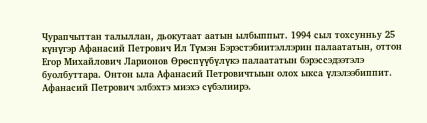Чурапчыттан талыллан, дьокутаат аатын ылбыппыт. 1994 сыл тохсунньу 25 күнүгэр Афанасий Петрович Ил Түмэн Бэрэстэбиитэллэрин палаататын, оттон Егор Михайлович Ларионов Өрөспүүбүлүкэ палаататын бэрэссэдээтэлэ буолбуттара. Онтон ыла Афанасий Петровичтыын олох ыкса үлэлээбиппит. Афанасий Петрович элбэхтэ миэхэ сүбэлиирэ.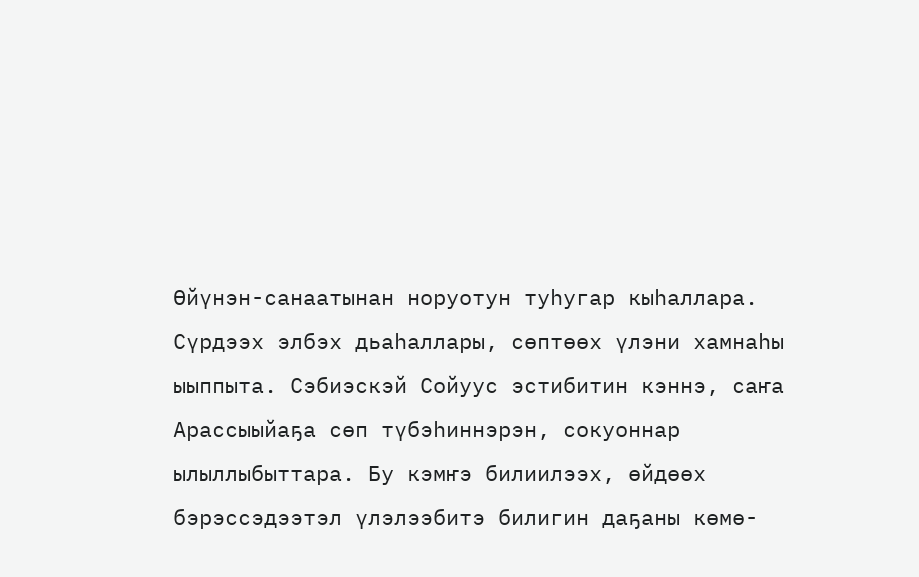Өйүнэн-санаатынан норуотун туһугар кыһаллара. Сүрдээх элбэх дьаһаллары, сөптөөх үлэни хамнаһы ыыппыта. Сэбиэскэй Сойуус эстибитин кэннэ, саҥа Арассыыйаҕа сөп түбэһиннэрэн, сокуоннар ылыллыбыттара. Бу кэмҥэ билиилээх, өйдөөх бэрэссэдээтэл үлэлээбитэ билигин даҕаны көмө-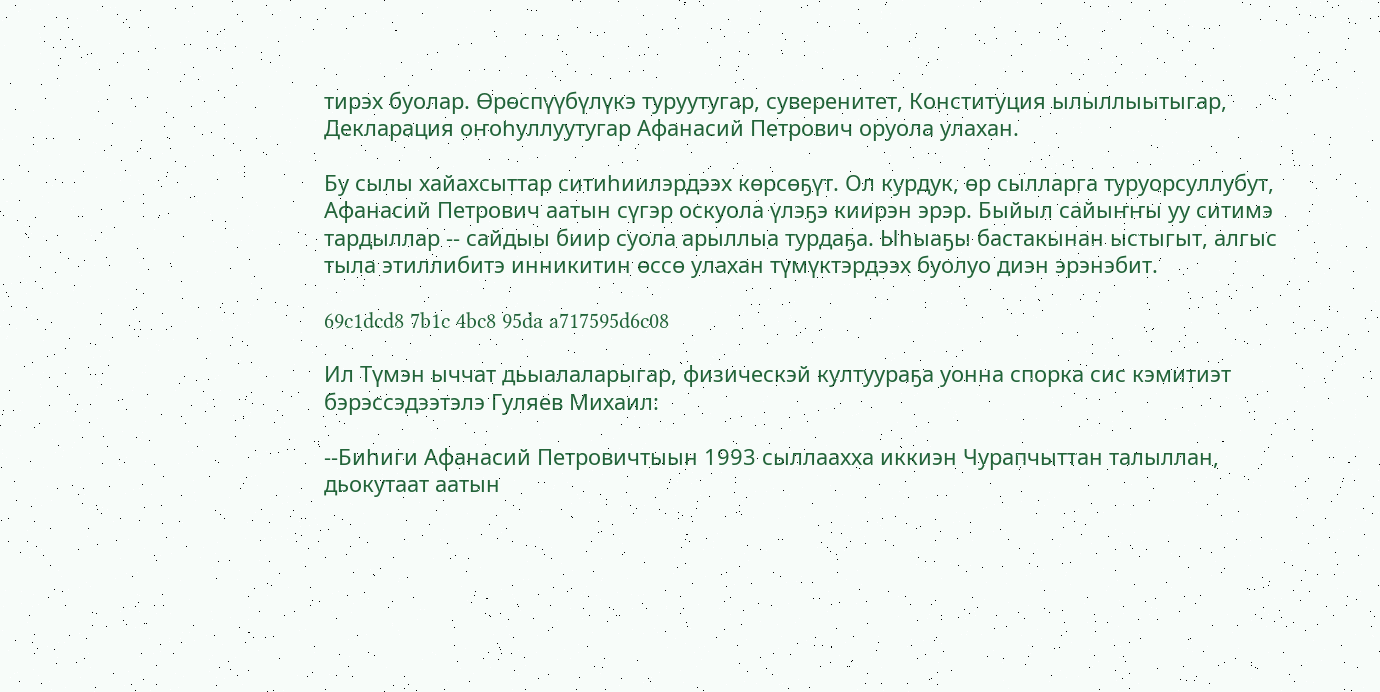тирэх буолар. Өрөспүүбүлүкэ туруутугар, суверенитет, Конституция ылыллыытыгар, Декларация оҥоһуллуутугар Афанасий Петрович оруола улахан.

Бу сылы хайахсыттар ситиһиилэрдээх көрсөҕүт. Ол курдук, өр сылларга туруорсуллубут, Афанасий Петрович аатын сүгэр оскуола үлэҕэ киирэн эрэр. Быйыл сайыҥҥы уу ситимэ тардыллар -- сайдыы биир суола арыллыа турдаҕа. Ыһыаҕы бастакынан ыстыгыт, алгыс тыла этиллибитэ инникитин өссө улахан түмүктэрдээх буолуо диэн эрэнэбит.

69c1dcd8 7b1c 4bc8 95da a717595d6c08

Ил Түмэн ыччат дьыалаларыгар, физическэй култуураҕа уонна спорка сис кэмитиэт бэрэссэдээтэлэ Гуляев Михаил:

--Биһиги Афанасий Петровичтыын 1993 сыллаахха иккиэн Чурапчыттан талыллан, дьокутаат аатын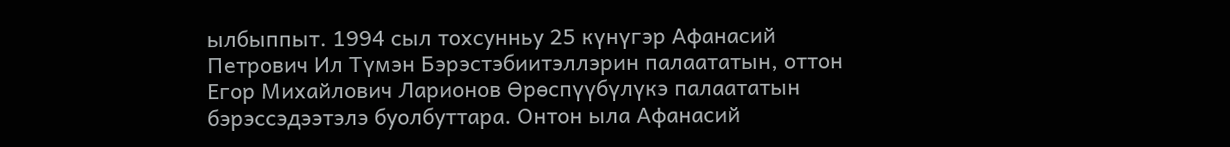ылбыппыт. 1994 сыл тохсунньу 25 күнүгэр Афанасий Петрович Ил Түмэн Бэрэстэбиитэллэрин палаататын, оттон Егор Михайлович Ларионов Өрөспүүбүлүкэ палаататын бэрэссэдээтэлэ буолбуттара. Онтон ыла Афанасий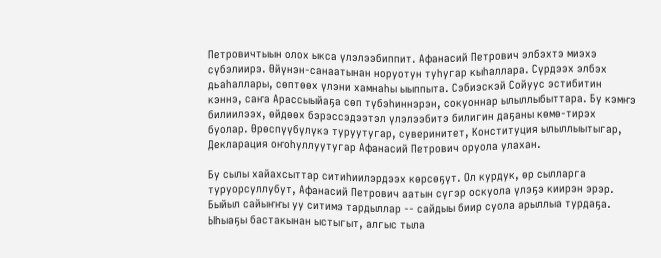Петровичтыын олох ыкса үлэлээбиппит. Афанасий Петрович элбэхтэ миэхэ сүбэлиирэ. Өйүнэн-санаатынан норуотун туһугар кыһаллара. Сүрдээх элбэх дьаһаллары, сөптөөх үлэни хамнаһы ыыппыта. Сэбиэскэй Сойуус эстибитин кэннэ, саҥа Арассыыйаҕа сөп түбэһиннэрэн, сокуоннар ылыллыбыттара. Бу кэмҥэ билиилээх, өйдөөх бэрэссэдээтэл үлэлээбитэ билигин даҕаны көмө-тирэх буолар. Өрөспүүбүлүкэ туруутугар, суверинитет, Конституция ылыллыытыгар, Декларация оҥоһуллуутугар Афанасий Петрович оруола улахан.

Бу сылы хайахсыттар ситиһиилэрдээх көрсөҕүт. Ол курдук, өр сылларга туруорсуллубут, Афанасий Петрович аатын сүгэр оскуола үлэҕэ киирэн эрэр. Быйыл сайыҥҥы уу ситимэ тардыллар -- сайдыы биир суола арыллыа турдаҕа. Ыһыаҕы бастакынан ыстыгыт, алгыс тыла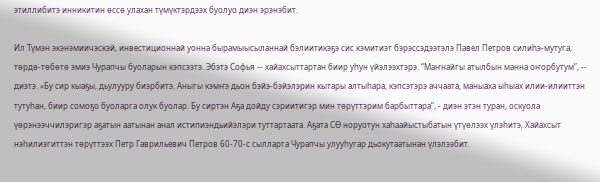этиллибитэ инникитин өссө улахан түмүктэрдээх буолуо диэн эрэнэбит.

Ил Түмэн экэнэмиичэскэй, инвестиционнай уонна бырамыысыланнай бэлиитикэҕэ сис кэмитиэт бэрэссэдээтэлэ Павел Петров силиһэ-мутуга, төрдө-төбөтө эмиэ Чурапчы буоларын кэпсээтэ. Эбэтэ Софья -- хайахсыттартан биир уһун үйэлээхтэрэ. “Маҥнайгы атылбын манна оҥорбутум”, -- диэтэ. «Бу сир кыаҕы, дьулууру биэрбитэ. Аныгы кэмҥэ дьон бэйэ-бэйэлэрин кытары алтыһара, кэпсэтэрэ аччаата, маныаха ыһыах илии-илииттэн тутуһан, биир сомоҕо буоларга олук буолар. Бу сиртэн Аҕа дойду сэриитигэр мин төрүттэрим барбыттара”, - диэн этэн туран, оскуола үөрэнээччилэригэр аҕатын аатынан анал истипиэндьийэлэри туттартаата. Аҕата СӨ норуотун хаһаайыстыбатын үтүөлээх үлэһитэ, Хайахсыт нэһилиэгиттэн төрүттээх Петр Гаврильевич Петров 60-70-с сылларга Чурапчы улууһугар дьокутаатынан үлэлээбит.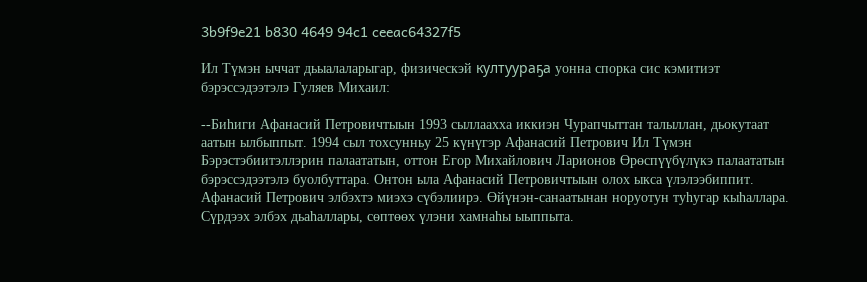3b9f9e21 b830 4649 94c1 ceeac64327f5

Ил Түмэн ыччат дьыалаларыгар, физическэй култуураҕа уонна спорка сис кэмитиэт бэрэссэдээтэлэ Гуляев Михаил:

--Биһиги Афанасий Петровичтыын 1993 сыллаахха иккиэн Чурапчыттан талыллан, дьокутаат аатын ылбыппыт. 1994 сыл тохсунньу 25 күнүгэр Афанасий Петрович Ил Түмэн Бэрэстэбиитэллэрин палаататын, оттон Егор Михайлович Ларионов Өрөспүүбүлүкэ палаататын бэрэссэдээтэлэ буолбуттара. Онтон ыла Афанасий Петровичтыын олох ыкса үлэлээбиппит. Афанасий Петрович элбэхтэ миэхэ сүбэлиирэ. Өйүнэн-санаатынан норуотун туһугар кыһаллара. Сүрдээх элбэх дьаһаллары, сөптөөх үлэни хамнаһы ыыппыта.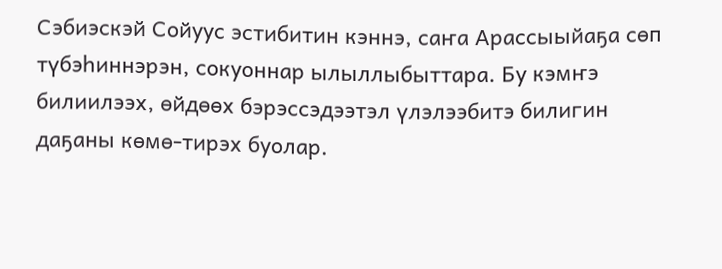Сэбиэскэй Сойуус эстибитин кэннэ, саҥа Арассыыйаҕа сөп түбэһиннэрэн, сокуоннар ылыллыбыттара. Бу кэмҥэ билиилээх, өйдөөх бэрэссэдээтэл үлэлээбитэ билигин даҕаны көмө-тирэх буолар.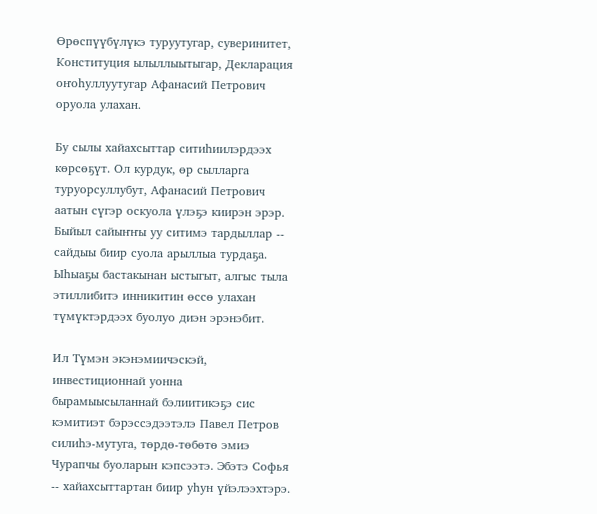Өрөспүүбүлүкэ туруутугар, суверинитет, Конституция ылыллыытыгар, Декларация оҥоһуллуутугар Афанасий Петрович оруола улахан.

Бу сылы хайахсыттар ситиһиилэрдээх көрсөҕүт. Ол курдук, өр сылларга туруорсуллубут, Афанасий Петрович аатын сүгэр оскуола үлэҕэ киирэн эрэр. Быйыл сайыҥҥы уу ситимэ тардыллар -- сайдыы биир суола арыллыа турдаҕа. Ыһыаҕы бастакынан ыстыгыт, алгыс тыла этиллибитэ инникитин өссө улахан түмүктэрдээх буолуо диэн эрэнэбит.

Ил Түмэн экэнэмиичэскэй, инвестиционнай уонна бырамыысыланнай бэлиитикэҕэ сис кэмитиэт бэрэссэдээтэлэ Павел Петров силиһэ-мутуга, төрдө-төбөтө эмиэ Чурапчы буоларын кэпсээтэ. Эбэтэ Софья -- хайахсыттартан биир уһун үйэлээхтэрэ.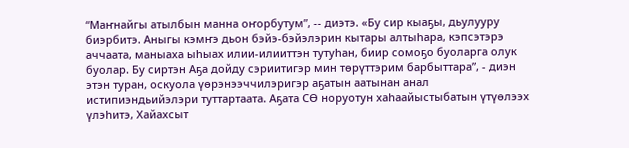“Маҥнайгы атылбын манна оҥорбутум”, -- диэтэ. «Бу сир кыаҕы, дьулууру биэрбитэ. Аныгы кэмҥэ дьон бэйэ-бэйэлэрин кытары алтыһара, кэпсэтэрэ аччаата, маныаха ыһыах илии-илииттэн тутуһан, биир сомоҕо буоларга олук буолар. Бу сиртэн Аҕа дойду сэриитигэр мин төрүттэрим барбыттара”, - диэн этэн туран, оскуола үөрэнээччилэригэр аҕатын аатынан анал истипиэндьийэлэри туттартаата. Аҕата СӨ норуотун хаһаайыстыбатын үтүөлээх үлэһитэ, Хайахсыт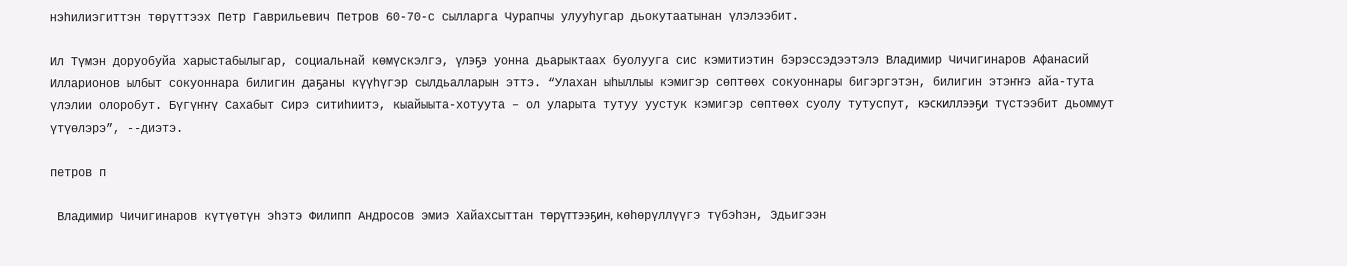нэһилиэгиттэн төрүттээх Петр Гаврильевич Петров 60-70-с сылларга Чурапчы улууһугар дьокутаатынан үлэлээбит.

Ил Түмэн доруобуйа харыстабылыгар, социальнай көмүскэлгэ, үлэҕэ уонна дьарыктаах буолууга сис кэмитиэтин бэрэссэдээтэлэ Владимир Чичигинаров Афанасий Илларионов ылбыт сокуоннара билигин даҕаны күүһүгэр сылдьалларын эттэ. “Улахан ыһыллыы кэмигэр сөптөөх сокуоннары бигэргэтэн, билигин этэҥҥэ айа-тута үлэлии олоробут. Бүгүҥҥү Сахабыт Сирэ ситиһиитэ, кыайыыта-хотуута – ол уларыта тутуу уустук кэмигэр сөптөөх суолу тутуспут, кэскиллээҕи түстээбит дьоммут үтүөлэрэ”, --диэтэ.

петров п

 Владимир Чичигинаров күтүөтүн эһэтэ Филипп Андросов эмиэ Хайахсыттан төрүттээҕин, көһөрүллүүгэ түбэһэн, Эдьигээн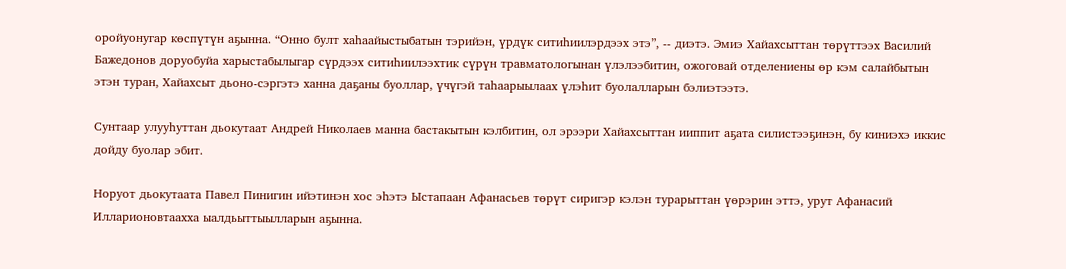оройуонугар көспүтүн аҕынна. “Онно булт хаһаайыстыбатын тэрийэн, үрдүк ситиһиилэрдээх этэ”, -- диэтэ. Эмиэ Хайахсыттан төрүттээх Василий Бажедонов доруобуйа харыстабылыгар сүрдээх ситиһиилээхтик сүрүн травматологынан үлэлээбитин, ожоговай отделениены өр кэм салайбытын этэн туран, Хайахсыт дьоно-сэргэтэ ханна даҕаны буоллар, үчүгэй таһаарыылаах үлэһит буолалларын бэлиэтээтэ.

Сунтаар улууһуттан дьокутаат Андрей Николаев манна бастакытын кэлбитин, ол эрээри Хайахсыттан ииппит аҕата силистээҕинэн, бу киниэхэ иккис дойду буолар эбит.

Норуот дьокутаата Павел Пинигин ийэтинэн хос эһэтэ Ыстапаан Афанасьев төрүт сиригэр кэлэн турарыттан үөрэрин эттэ, урут Афанасий Илларионовтаахха ыалдьыттыылларын аҕынна.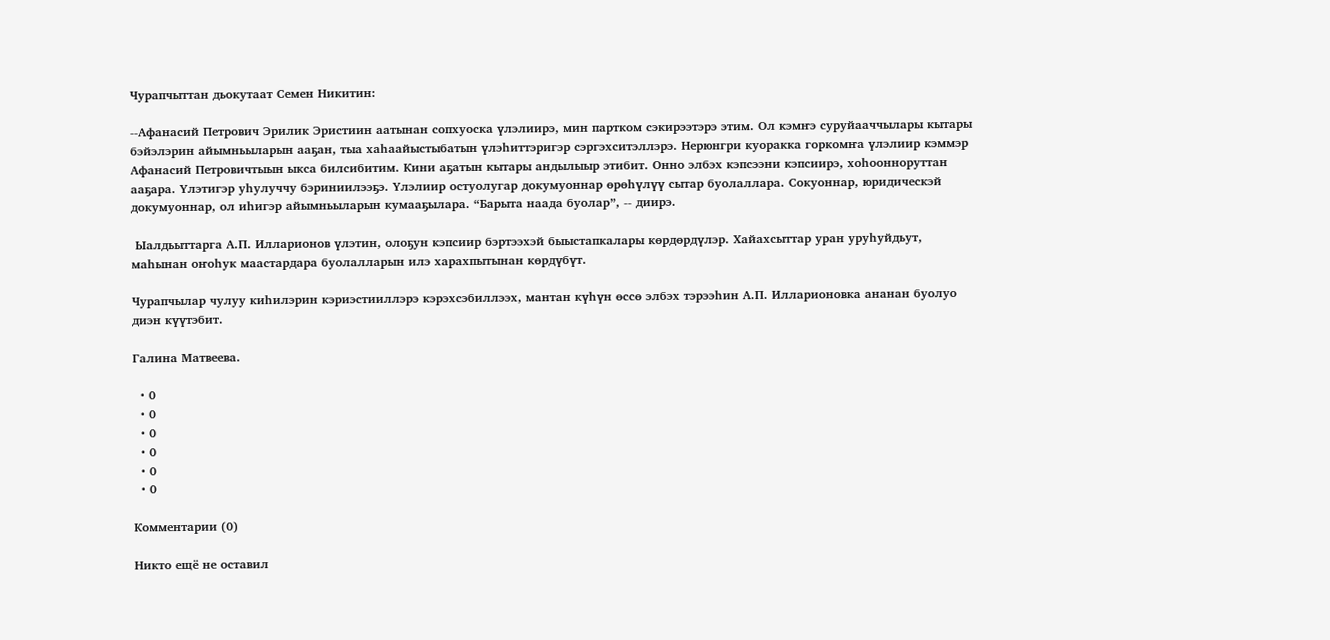Чурапчыттан дьокутаат Семен Никитин:

--Афанасий Петрович Эрилик Эристиин аатынан сопхуоска үлэлиирэ, мин партком сэкирээтэрэ этим. Ол кэмҥэ суруйааччылары кытары бэйэлэрин айымньыларын ааҕан, тыа хаһаайыстыбатын үлэһиттэригэр сэргэхситэллэрэ. Нерюнгри куоракка горкомҥа үлэлиир кэммэр Афанасий Петровичтыын ыкса билсибитим. Кини аҕатын кытары андылыыр этибит. Онно элбэх кэпсээни кэпсиирэ, хоһоонноруттан ааҕара. Үлэтигэр уһулуччу бэриниилээҕэ. Үлэлиир остуолугар докумуоннар өрөһүлүү сытар буолаллара. Сокуоннар, юридическэй докумуоннар, ол иһигэр айымньыларын кумааҕылара. “Барыта наада буолар”, -- диирэ.

 Ыалдьыттарга А.П. Илларионов үлэтин, олоҕун кэпсиир бэртээхэй быыстапкалары көрдөрдүлэр. Хайахсыттар уран уруһуйдьут, маһынан оҥоһук маастардара буолалларын илэ харахпытынан көрдүбүт.

Чурапчылар чулуу киһилэрин кэриэстииллэрэ кэрэхсэбиллээх, мантан күһүн өссө элбэх тэрээһин А.П. Илларионовка ананан буолуо диэн күүтэбит.

Галина Матвеева.

  • 0
  • 0
  • 0
  • 0
  • 0
  • 0

Комментарии (0)

Никто ещё не оставил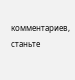комментариев, станьте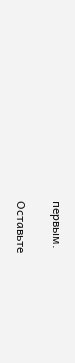первым.

Оставьте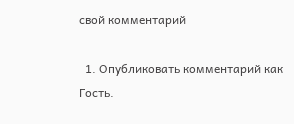свой комментарий

  1. Опубликовать комментарий как Гость.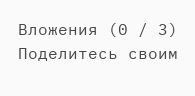Вложения (0 / 3)
Поделитесь своим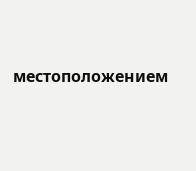местоположением